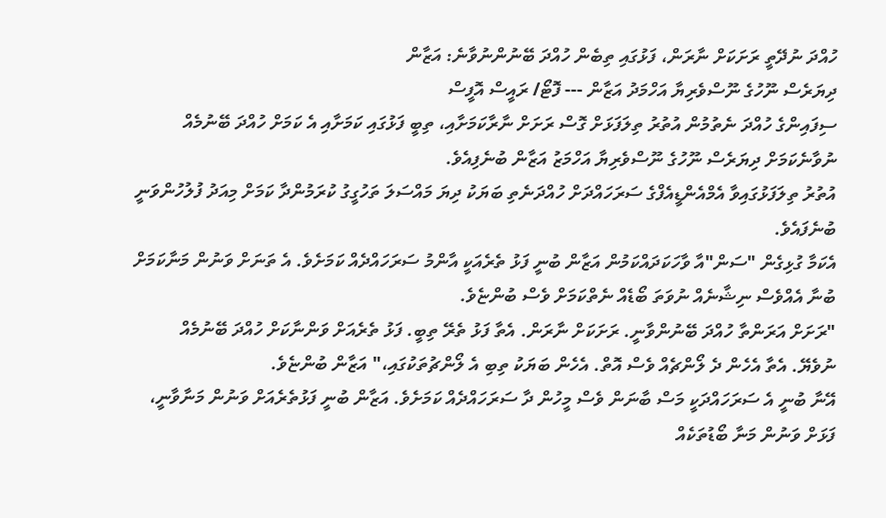ހުއްދަ ނުދޭތީ ރަށަކަށް ނާރަން، ފަޅުގައި ތިބެން ހުއްދަ ބޭނުންނުވާނެ: އަޒާން
ދިޔަރެސް ނޫހުގެ ނޫސްވެރިޔާ އަހްމަދު އަޒާން --- ފޮޓޯ/ ރައީސް އޮފީސް
ސިފައިންގެ ހުއްދަ ނެތުމުން އުތުރު ތިލަފަޅަށް ގޮސް ރަށަށް ނާރާކަމަށާއި، ތިބީ ފަޅުގައި ކަމަށާއި އެ ކަމަށް ހުއްދަ ބޭނުމެއް ނުވާނެކަމަށް ދިޔަރެސް ނޫހުގެ ނޫސްވެރިޔާ އަހްމަޒު އަޒާން ބުނެފިއެވެ.
އުތުރު ތިލަފަޅުގައިވާ އެމްއެންޑީއެފްގެ ސަރަހައްދަށް ހުއްދަނެތި ބަޔަކު ދިޔަ މައްސަލަ ތަހުގީގު ކުރަމުންދާ ކަމަށް މިއަދު ފުލުހުންވަނީ ބުނެފައެވެ.
އެކަމާ ގުޅިގެން "ސަން"އާ ވާހަކަދައްކަމުން އަޒާން ބުނީ ފަޅު ތެރެއަކީ އާންމު ސަރަހައްދެއް ކަމަށެވެ. އެ ތަނަށް ވަނުން މަނާކަމަށް ބުނާ އެއްވެސް ނިޝާނެއް ނުވަތަ ބޯޑެއް ނެތްކަމަށް ވެސް ބުންޏެވެ.
"ރަށަށް އަރަންތާ ހުއްދަ ބޭނުންވާނީ. ރަށަކަށް ނާރަން. އެތާ ފަޅު ތެރޭ ތިބީ. ފަޅު ތެރެއަށް ވަންނާކަށް ހުއްދަ ބޭނުމެއް ނުވެޔޭ. އެތާ އެހެން ދެ ލޯންޗެއް ވެސް އޮތް. އެހެން ބަޔަކު ތިބި އެ ލޯންޗުތަކުގައި،" އަޒާން ބުންޏެވެ.
އޭނާ ބުނީ އެ ސަރަހައްދަކީ މަސް ބާނަން ވެސް މީހުން ދާ ސަރަހައްދެއް ކަމަށެވެ. އަޒާން ބުނީ ފަޅުތެރެއަށް ވަނުން މަނާވާނީ، ފަޅަށް ވަނުން މަނާ ބޯޑުތަކެއް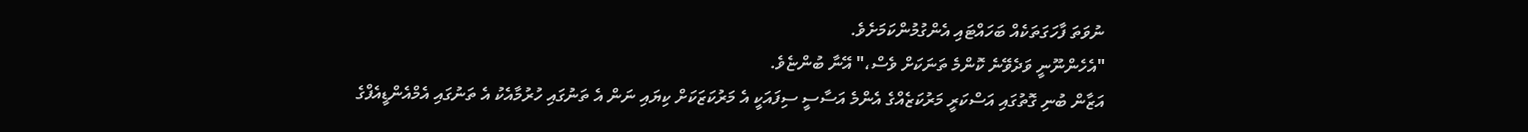ނުވަތަ ފާހަގަތަކެއް ބަހައްޓައި އެންގުމުންކަމަށެވެ.
"އެހެންނޫނީ ވަދެވޭނެ ކޮންމެ ތަނަކަށް ވެސް،" އޭނާ ބުންޏެވެ.
އަޒާން ބުނި ގޮތުގައި އަސްކަރީ މަރުކަޒެއްގެ އެންމެ އަސާސީ ސިފައަކީ އެ މަރުކަޒަކަށް ކިޔައި ނަން އެ ތަނުގައި ހުރުމާއެކު އެ ތަނުގައި އެމްއެންޑީއެފްގެ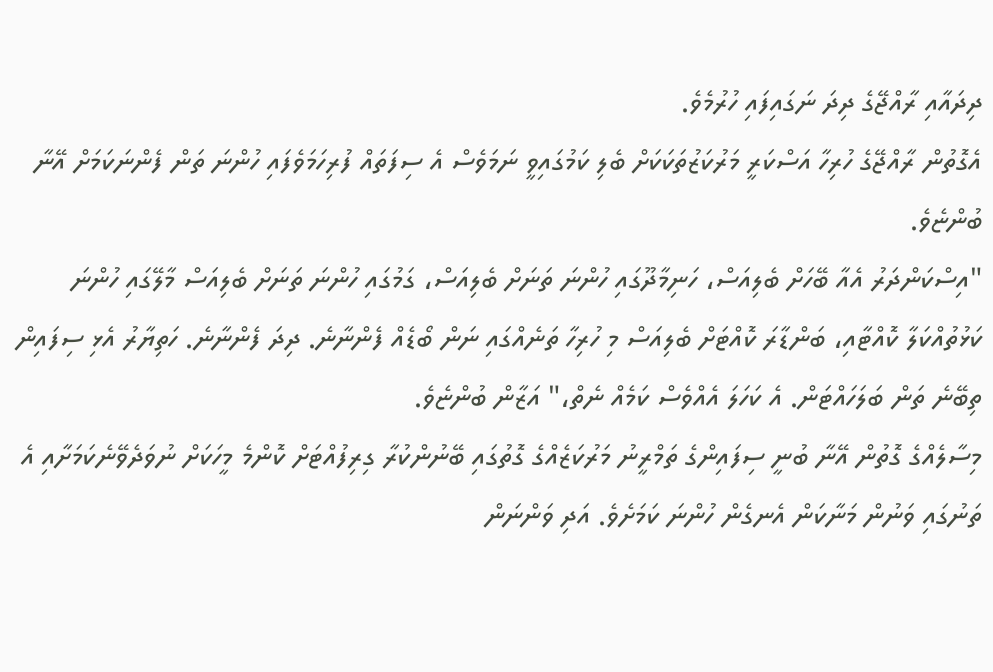ދިދައާއި ރާއްޖޭގެ ދިދަ ނަގައިފައި ހުރުމެވެ.
އެގޮތުން ރާއްޖޭގެ ހުރިހާ އަސްކަރީ މަރުކަޒުތަކަކަށް ބެލި ކަމުގައިވީ ނަމަވެސް އެ ސިފަތައް ފުރިހަމަވެފައި ހުންނަ ތަން ފެންނަކަމަށް އޭނާ ބުންޏެވެ.
"އިސްކަންދަރު އެއާ ބޭހަށް ބެލިއަސް، ހަނިމާދޫގައި ހުންނަ ތަނަށް ބެލިއަސް، ގަމުގައި ހުންނަ ތަނަށް ބެލިއަސް މާލޭގައި ހުންނަ ކަޅުތުއްކަލާ ކޮއްޓާއި، ބަންޑާރަ ކޮއްޓަށް ބެލިއަސް މި ހުރިހާ ތަނެއްގައި ނަން ބޯޑެއް ފެންނާނެ. ދިދަ ފެންނާނެ. ހަތިޔާރު އެޅި ސިފައިން ތިބޭނެ ތަން ބަލަހައްޓަން. އެ ކަހަލަ އެއްވެސް ކަމެއް ނެތް،" އަޒާން ބުންޏެވެ.
މިސާލެއްގެ ގޮތުން އޭނާ ބުނީ ސިފައިންގެ ތަމްރީނު މަރުކަޒެއްގެ ގޮތުގައި ބޭނުންކުރާ ގިރިފުއްޓަށް ކޮންމެ މީހަކަށް ނުވަދެވޭނެކަމަށާއި އެ ތަނުގައި ވަނުން މަނާކަން އެނގެން ހުންނަ ކަމަށެވެ. އަދި ވަންނަން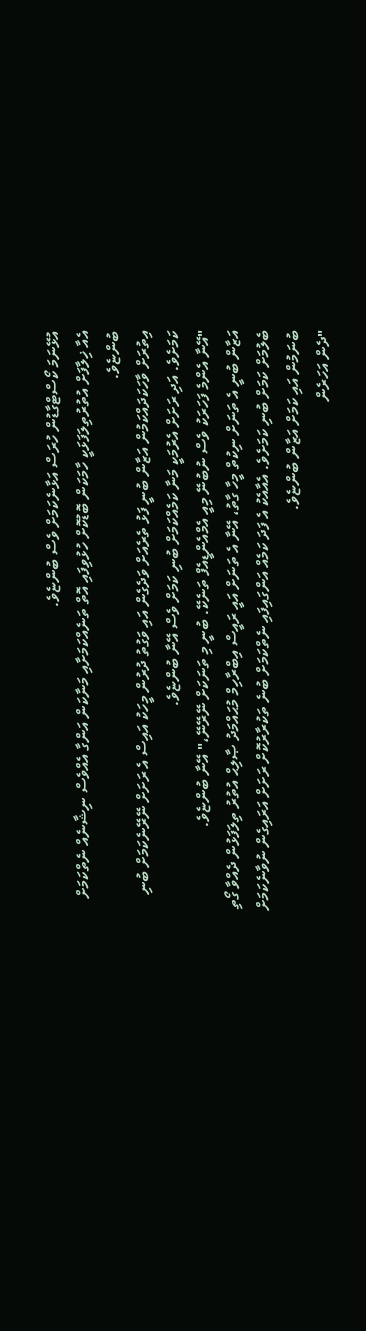އުޅޭނަމަ ކޯސްޓްގާޑުން ހުރަސް އަޅާނެކަމަށް ވެސް ބުންޏެވެ.
އެއާ ޚިލާފަށް އުތުރުތިލަފަޅަކީ ހާމަކަން ބޮޑުކޮށް ހުޅުވިފައި އޮތް ތަނެއްކަމަށާއި މަނާކަން އަންގާ އެއްވެސް ނިޝާނެއް ނެތްކަމަށް ބުންޏެވެ.
އިތުރަށް ވާހަކަދައްކަމުން އަޒާން ބުނީ ފަޅު ތެރެއަށް ވަދެގެން އައި ވަގުތު ދުރުން މީހަކު އައިސް އެ ރަށަށް ނޭރޭނެކަމަށް ބުނި ކަމަށެވެ. އަދި ރަށަށް އެރުމަކީ މަނާ ކަމެއްކަމަށް ބުނި ކަމަށް ވެސް އޭނާ ބުންޏެވެ.
"އޭނާ އެންމެ ފަހަރަކު ވެސް ނުބުނޭ މިއީ އެމްއެންޑީއެފް ތަނެކޭ. ބުނީ މި ތަނަކަށް ނޭރޭނޭ،" އޭނާ ބުންޏެވެ.
އަޒާން ބުނީ އެ ތަނަށް ނިކުތް މީހާ ގާތު، އޭނާ އެ ތަނަށް އައީ ރައީސް އިބްރާހިމް މުޙައްމަދު ޞާލިޙް އުތުރު ތިލަފަޅުން ދެއްވާ ގޯތި ބެލުމަށް ކަމަށް ބުނި ކަމަށެވެ. އެއާއެކު އެ ފަދަ ކަމެއް އަންގައިފައި ނެތްކަމަށް ބުނެ ތަކުރާރުކޮށް ރަށަށް އަރައިގެން ނުވާނެކަމަށް ބުނަމުން އައި ކަމަށް އަޒާން ބުންޏެވެ.
"ދެން އަހަރެން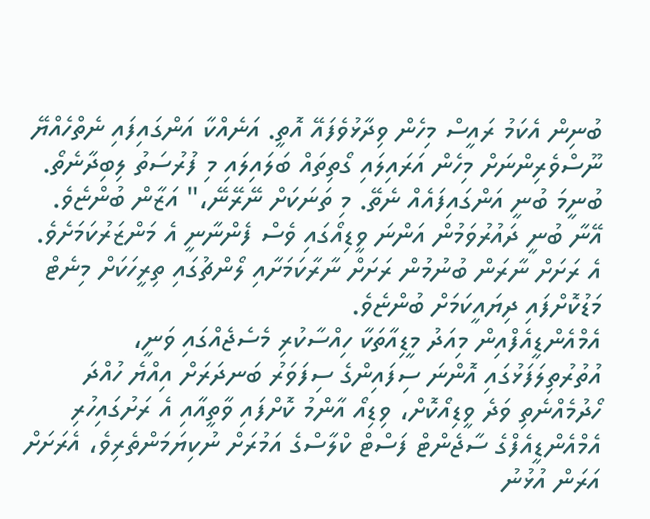ބުނިން އެކަމު ރައީސް މިހެން ވިދާޅުވެފައޭ އޮތީ. އަނެއްކާ އަންގައިފައި ނެތްހެއްޔޭ ނޫސްވެރިންނަށް މިހެން އަރައިލައި ގޯތިތައް ބަލައިލައި މި ފުރުސަތު ލިބިދާނެތޯ. ބުނީމަ ބުނީ އަންގައިފައެއް ނެތޭ. މި ތަނަކަށް ނޭރޭނޭ،" އަޒާން ބުންޏެވެ.
އޭނާ ބުނީ ދައުރުވަމުން އަންނަ ވީޑިއޯގައި ވެސް ފެންނާނީ އެ މަންޒަރުކަމަށެވެ. އެ ރަށަށް ނާރަން ބުނުމުން ރަށަށް ނާރާކަމަށާއި ލޯންޗުގައި ތިރީހަކަށް މިނެޓް މަޑުކޮށްފައި ދިޔައީކަމަށް ބުންޏެވެ.
އެމްއެންޑީއެފްއިން މިއަދު މީޑިއާތަކާ ހިއްސާކުރި މެސެޖެއްގައި ވަނީ، އުތުރުތިލަފަޅުގައި އޮންނަ ސިފައިންގެ ސިފަވަރު ބަނދަރަށް އިއްޔެ ހުއްދަ ހޯދުމެއްނެތި ވަދެ ވީޑިއޯކޮށް، ވިޑިއޯ އާންމު ކޮށްފައި ވާތީއާއި އެ ރަށުގައިހުރި އެމްއެންޑީއެފްގެ ސާޖެންޓް ފަސްޓް ކްލާސްގެ އަމުރަށް ނުކިޔަމަންތެރިވެ، އެރަށަށް އަރަން އުޅުނު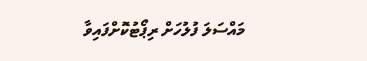މައްސަލަ ފުލުހަށް ރިޕޯޓުކޮށްފައިވާ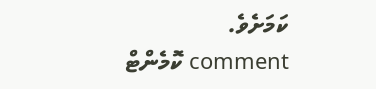ކަމަށެވެ.
comment ކޮމެންޓް